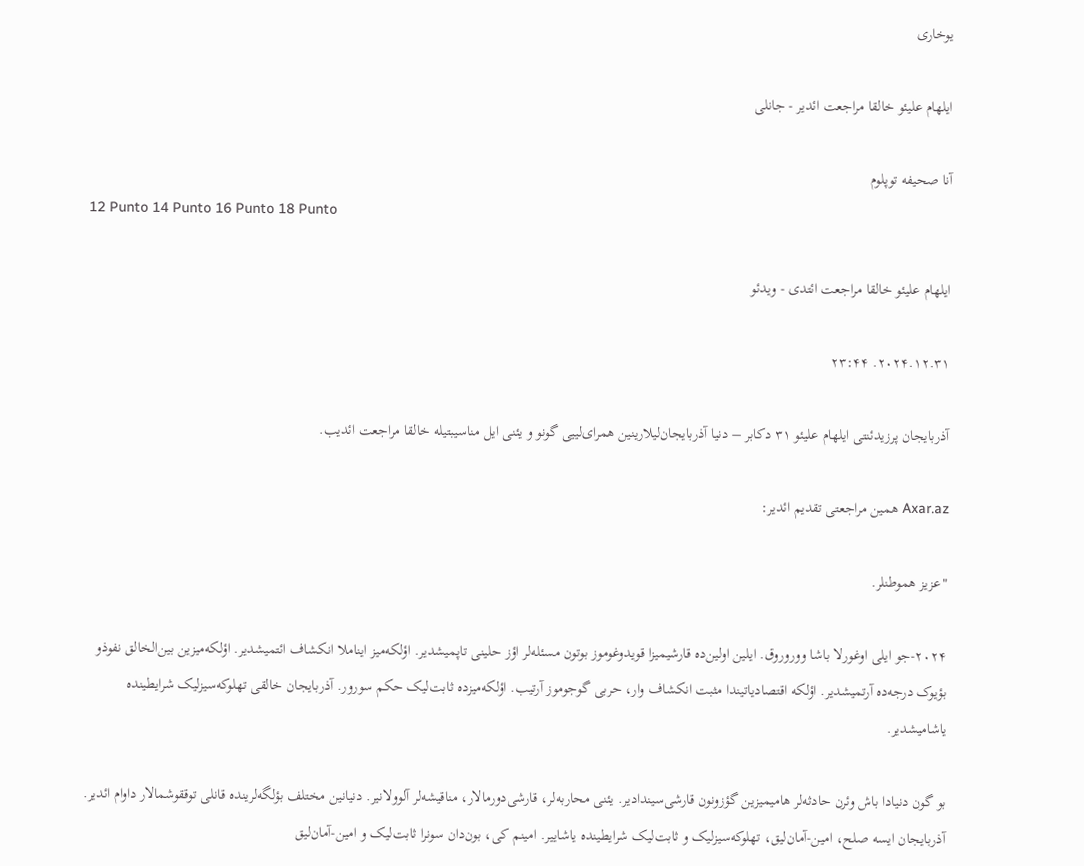یوخاری

ایلهام علیئو خالقا مراجعت ائدیر - جانلی

آنا صحیفه توپلوم
12 Punto 14 Punto 16 Punto 18 Punto

ایلهام علیئو خالقا مراجعت ائتدی - ویدئو

۲۰۲۴.۱۲.۳۱. ۲۳:۴۴

آذربایجان پرزیدئنتی ایلهام علیئو ۳۱ دکابر – دنیا آذربایجان‌لیلارینین همرای‌لییی گونو و یئنی ایل مناسیبتیله خالقا مراجعت ائدیب.

Axar.az همین مراجعتی تقدیم ائدیر:

"عزیز هموطنلر.

۲۰۲۴-جو ایلی اوغورلا باشا ووروروق. ایلین اولین‌ده قارشیمیزا قویدوغوموز بوتون مسئله‌لر اؤز حلینی تاپمیشدیر. اؤلکه‌میز ایناملا انکشاف ائتمیشدیر. اؤلکه‌میزین بین‌الخالق نفوذو بؤیوک درجه‌ده آرتمیشدیر. اؤلکه اقتصادیاتیندا مثبت انکشاف وار، حربی گوجوموز آرتیب. اؤلکه‌میزده ثابت‌لیک حکم سورور. آذربایجان خالقی تهلوکه‌سیزلیک شرایطینده یاشامیشدیر.

بو گون دنیادا باش وئرن حادثه‌لر هامیمیزین گؤزونون قارشی‌سیندادیر. یئنی محاربه‌لر، قارشی‌دورمالار، مناقیشه‌لر آلوولانیر. دنیانین مختلف بؤلگه‌لرینده قانلی توققوشمالار داوام ائدیر. آذربایجان ایسه صلح، امین-آمان‌لیق، تهلوکه‌سیزلیک و ثابت‌لیک شرایطینده یاشاییر. امینم کی، بون‌دان سونرا ثابت‌لیک و امین-آمان‌لیق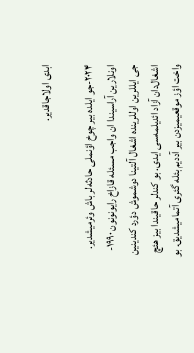ابدی اولاجاقدیر.

۲۰۲۴-جو ایلده بیر چوخ اؤنملی حادثه‌لر باش وئرمیشدیر. اونلارین آراسیندا ان واجب مسئله قازاخ رایونونون ۱۹۹۰-جی ایللرین اوللرینده اشغال آلتینا دوشموش دؤرد کندینین اشغال‌دان آزاد ائدیلمه‌سی ایدی. بو کندلر حاقیندا بیز هئچ واخت اؤز موقعیمیزدن بیر آددیم بئله گئری آتمامیشدیق. بو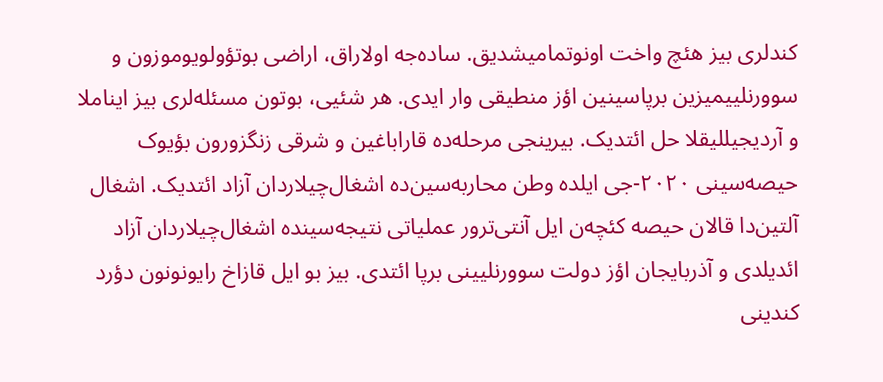کندلری بیز هئچ واخت اونوتمامیشدیق. ساده‌جه اولاراق، اراضی بوتؤولویوموزون و سوورنلییمیزین برپاسینین اؤز منطیقی وار ایدی. هر شئیی، بوتون مسئله‌لری بیز ایناملا و آردیجیللیقلا حل ائتدیک. بیرینجی مرحله‌ده قاراباغین و شرقی زنگزورون بؤیوک حیصه‌سینی ۲۰۲۰-جی ایلده وطن محاربه‌سین‌ده اشغال‌چیلاردان آزاد ائتدیک. اشغال آلتین‌دا قالان حیصه کئچه‌ن ایل آنتی‌ترور عملیاتی نتیجه‌سینده اشغال‌چیلاردان آزاد ائدیلدی و آذربایجان اؤز دولت سوورنلیینی برپا ائتدی. بیز بو ایل قازاخ رایونونون دؤرد کندینی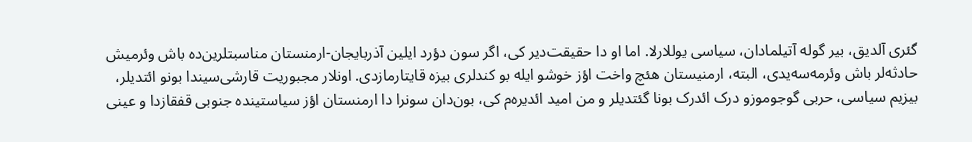گئری آلدیق، بیر گوله آتیلمادان، سیاسی یوللارلا. اما او دا حقیقت‌دیر کی، اگر سون دؤرد ایلین آذربایجان-ارمنستان مناسبتلرین‌ده باش وئرمیش حادثه‌لر باش وئرمه‌سه‌یدی، البته، ارمنیستان هئچ واخت اؤز خوشو ایله بو کندلری بیزه قایتارمازدی. اونلار مجبوریت قارشی‌سیندا بونو ائتدیلر، بیزیم سیاسی، حربی گوجوموزو درک ائد‌رک بونا گئتدیلر و من امید ائدیره‌م کی، بون‌دان سونرا دا ارمنستان اؤز سیاستینده جنوبی قفقازدا و عینی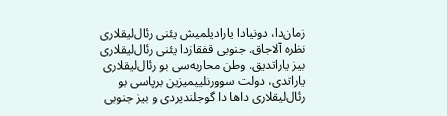زمان‌دا، دونیادا یارادیلمیش یئنی رئال‌لیقلاری نظره آلاجاق. جنوبی قفقازدا یئنی رئال‌لیقلاری بیز یاراتدیق. وطن محاربه‌سی بو رئال‌لیقلاری یاراتدی، دولت سوورنلییمیزین برپاسی بو رئال‌لیقلاری داها دا گوجلندیردی و بیز جنوبی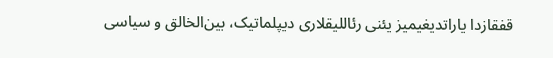قفقازدا یاراتدیغیمیز یئنی رئاللیقلاری دیپلماتیک، بین‌الخالق و سیاسی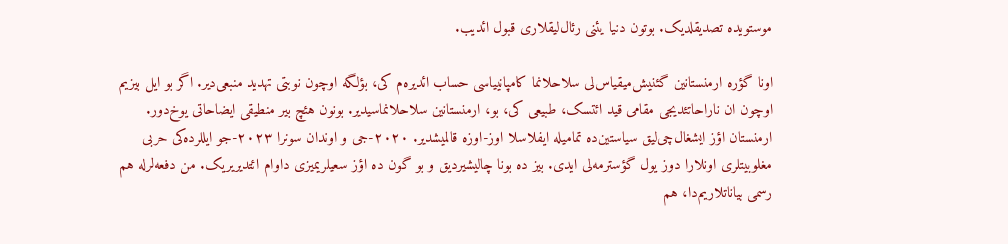موستویده تصدیقلدیک. بوتون دنیا یئنی رئال‌لیقلاری قبول ائدیب.

اونا گؤره ارمنستانین گئنیش‌میقیاس‌لی سلاحلانما کامپانییاسی حساب ائدیره‌م کی، بؤلگه اوچون نوبتی تهدید منبعی‌دیر. اگر بو ایل بیزیم اوچون ان ناراحاتئدیجی مقامی قید ائتسک، طبیعی کی، بو، ارمنستانین سلاحلانماسیدیر. بونون هئچ بیر منطیقی ایضاحاتی یوخ‌دور. ارمنستان اؤز ایشغال‌چی‌لیق سیاستین‌ده تمامیله ایفلاسلا اوز-اوزه قالمیشدیر. ۲۰۲۰-جی و اوندان سونرا ۲۰۲۳-جو ایللرده‌کی حربی مغلوبیتلری اونلارا دوز یول گؤسترمه‌لی ایدی. بیز ده بونا چالیشیردیق و بو گون ده اؤز سعیلریمیزی داوام ائتدیریریک. من دفعه‌لرله هم رسمی بیاناتلاریم‌دا، هم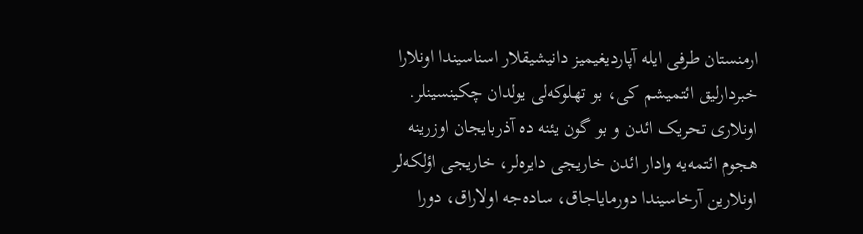ارمنستان طرفی ایله آپاردیغیمیز دانیشیقلار اسناسیندا اونلارا خبردارلیق ائتمیشم کی، بو تهلوکه‌لی یولدان چکینسینلر. اونلاری تحریک ائد‌ن و بو گون یئنه ده آذربایجان اوزرینه هجوم ائتمه‌یه وادار ائد‌ن خاریجی دایره‌لر، خاریجی اؤلکه‌لر اونلارین آرخاسیندا دورمایاجاق، ساده‌جه اولاراق، دورا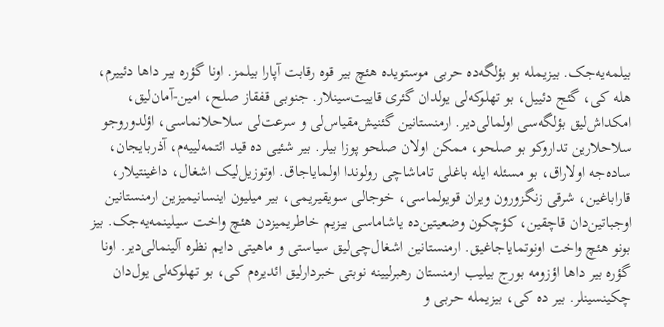بیلمه‌یه‌جک. بیزیمله بو بؤلگه‌ده حربی موستویده هئچ بیر قوه رقابت آپارا بیلمز. اونا گؤره بیر داها دئییرم، هله کی، گئج دئییل، بو تهلوکه‌لی یولدان گئری قاییت‌سینلار. جنوبی قفقاز صلح، امین-آمان‌لیق، امکداش‌لیق بؤلگه‌سی اولمالی‌دیر. ارمنستانین گئنیش‌مقیاس‌لی و سرعت‌لی سلاحلانماسی، اؤلدوروجو سلاحلارین تداروکو بو صلحو، ممکن اولان صلحو پوزا بیلر. بیر شئیی ده قید ائتمه‌لییه‌م، آذربایجان، ساده‌جه اولاراق، بو مسئله ایله باغلی تاماشاچی رولوندا اولمایاجاق. اوتوزیل‌لیک اشغال، داغینتیلار، قاراباغین، شرقی زنگزورون ویران قویولماسی، خوجالی سویقیریمی، بیر میلیون اینسانیمیزین ارمنستانین اوجباتین‌دان قاچقین، کؤچکون وضعیتین‌ده یاشاماسی بیزیم خاطریمیزدن هئچ واخت سیلینمه‌یه‌جک. بیز بونو هئچ واخت اونوتمایاجاغیق. ارمنستانین اشغال‌چی‌لیق سیاستی و ماهیتی دایم نظره آلینمالی‌دیر. اونا گؤره بیر داها اؤزومه بورج بیلیب ارمنستان رهبرلیینه نوبتی خبردارلیق ائدیره‌م کی، بو تهلوکه‌لی یول‌دان چکینسینلر. بیر ده کی، بیزیمله حربی و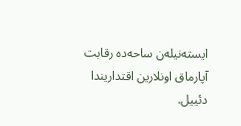ایسته‌نیله‌ن ساحه‌ده رقابت آپارماق اونلارین اقتداریندا دئییل.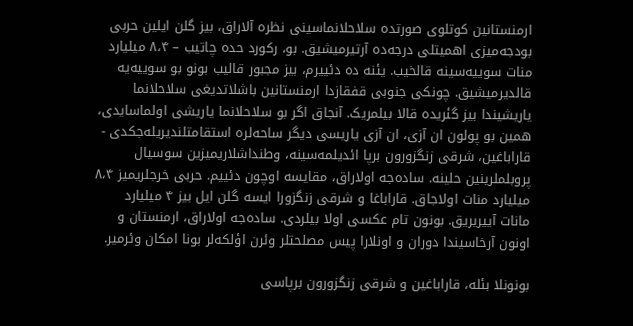ارمنستانین کوتلوی صورتده سلاحلانماسینی نظره آلاراق، بیز گلن ایلین حربی بودجه‌میزی اهمیتلی درجه‌ده آرتیرمیشیق. بو، رکورد حده چاتیب – ۸،۴ میلیارد منات سوییه‌سینه قالخیب. یئنه ده دئییرم، بیز مجبور قالیب بونو بو سوییه‌یه قالدیرمیشیق. چونکی جنوبی قفقازدا ارمنستانین باشلاتدیغی سلاحلانما یاریشیندا بیز گئریده قالا بیلمریک. آنجاق اگر بو سلاحلانما یاریشی اولماسایدی، همین بو پولون ان آزی، ان آزی یاریسی دیگر ساحه‌لره استقامتلندیریله‌جکدی - قاراباغین، شرقی زنگزورون برپا ائدیلمه‌سینه، وطنداشلاریمیزین سوسیال پروبلملرینین حلینه. ساده‌جه اولاراق، مقایسه اوچون دئییم. حربی خرجلریمیز ۸،۴ میلیارد منات اولاجاق. قاراباغا و شرقی زنگزورا ایسه گلن ایل بیز ۴ میلیارد مانات آییریریق. بونون تام عکسی اولا بیلردی. ساده‌جه اولاراق، ارمنستان و اونون آرخاسیندا دوران و اونلارا پیس مصلحتلر وئرن اؤلکه‌لر بونا امکان وئرمیر.

بونونلا بئله، قاراباغین و شرقی زنگزورون برپاسی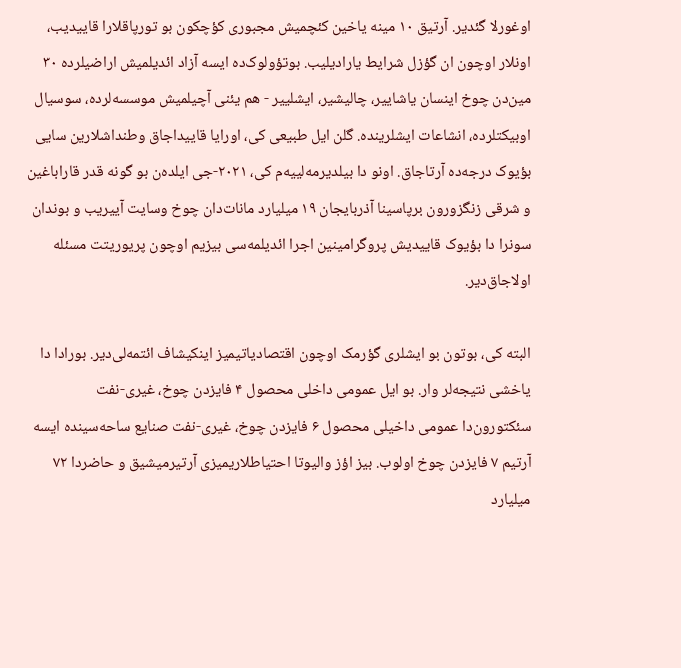اوغورلا گئدیر. آرتیق ۱۰ مینه یاخین کئچمیش مجبوری کؤچکون بو تورپاقلارا قاییدیب، اونلار اوچون ان گؤزل شرایط یارادیلیب. بوتؤولوک‌ده ایسه آزاد ائدیلمیش اراضیلرده ۳۰ مین‌دن چوخ اینسان یاشاییر، چالیشیر، ایشلییر - هم یئنی آچیلمیش موسسه‌لرده، سوسیال اوبیکتلرده، انشاعات ایشلرینده. گلن ایل طبیعی کی، اورایا قاییداجاق وطنداشلارین سایی بؤیوک درجه‌ده آرتاجاق. اونو دا بیلدیرمه‌لییه‌م کی، ۲۰۲۱-جی ایلده‌ن بو گونه قدر قاراباغین و شرقی زنگزورون برپاسینا آذربایجان ۱۹ میلیارد مانات‌دان چوخ وسایت آییریب و بوندان سونرا دا بؤیوک قاییدیش پروگرامینین اجرا ائدیلمه‌سی بیزیم اوچون پریوریتت مسئله اولاجاق‌دیر.

البته کی، بوتون بو ایشلری گؤرمک اوچون اقتصادیاتیمیز اینکیشاف ائتمه‌لی‌دیر. بورادا دا یاخشی نتیجه‌لر وار. بو ایل عمومی داخلی محصول ۴ فایزدن چوخ، غیری-نفت سئکتورون‌دا عمومی داخیلی محصول ۶ فایزدن چوخ، غیری-نفت صنایع ساحه‌سینده ایسه آرتیم ۷ فایزدن چوخ اولوب. بیز اؤز والیوتا احتیاطلاریمیزی آرتیرمیشیق و حاضردا ۷۲ میلیارد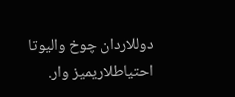دوللاردان چوخ والیوتا احتیاطلاریمیز وار.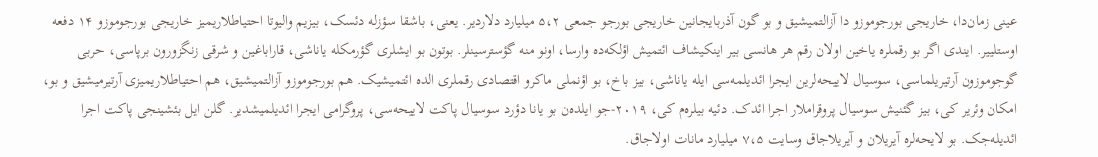عینی زمان‌دا، خاریجی بورجوموزو دا آزالتمیشیق و بو گون آذربایجانین خاریجی بورجو جمعی ۵،۲ میلیارد دلاردیر. یعنی، باشقا سؤزله دئسک، بیزیم والیوتا احتیاطلاریمیز خاریجی بورجوموزو ۱۴ دفعه اوستلییر. ایندی اگر بو رقملره یاخین اولان رقم هر هانسی بیر اینکیشاف ائتمیش اؤلکه‌ده وارسا، اونو منه گؤسترسینلر. بوتون بو ایشلری گؤرمکله یاناشی، قاراباغین و شرقی زنگزورون برپاسی، حربی گوجوموزون آرتیریلماسی، سوسیال لاییحه‌لرین ایجرا ائدیلمه‌سی ایله یاناشی، بیز باخ، بو اؤنملی ماکرو اقتصادی رقملری الده ائتمیشیک. هم بورجوموزو آزالتمیشیق، هم احتیاطلاریمیزی آرتیرمیشیق و بو، امکان وئریر کی، بیز گئنیش سوسیال پروقراملار اجرا ائدک. دئیه بیلره‌م کی، ۲۰۱۹-جو ایلده‌ن بو یانا دؤرد سوسیال پاکت لاییحه‌سی، پروگرامی ایجرا ائدیلمیشدیر. گلن ایل بئشینجی پاکت اجرا ائدیله‌جک. بو لایحه‌لره آیریلان و آیریلاجاق وسایت ۷،۵ میلیارد مانات اولاجاق.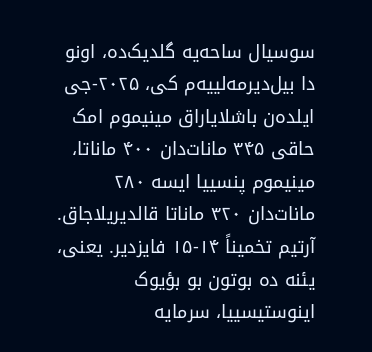سوسیال ساحه‌یه گلدیک‌ده، اونو دا بیل‌دیرمه‌لییه‌م کی، ۲۰۲۵-جی ایلده‌ن باشلایاراق مینیموم امک حاقی ۳۴۵ مانات‌دان ۴۰۰ ماناتا، مینیموم پنسییا ایسه ۲۸۰ مانات‌دان ۳۲۰ ماناتا قالدیریلاجاق. آرتیم تخمیناً ۱۴-۱۵ فایزدیر. یعنی، یئنه ده بوتون بو بؤیوک اینوستیسییا، سرمایه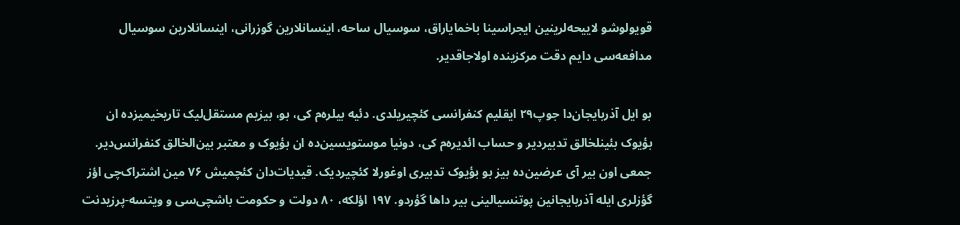قویولوشو لاییحه‌لرینین ایجراسینا باخمایاراق، سوسیال ساحه، اینسانلارین گوزرانی، اینسانلارین سوسیال مدافعه‌سی دایم دقت مرکزینده اولاجاقدیر.

بو ایل آذربایجان‌دا جوپ۲۹ ایقلیم کنفرانسی کئچیریلدی. دئیه بیلره‌م کی، بو، بیزیم مستقل‌لیک تاریخیمیزده ان بؤیوک بئینلخالق تدبیردیر و حساب ائدیره‌م کی، دونیا موستویسین‌ده ان بؤیوک و معتبر بین‌الخالق کنفرانس‌دیر. جمعی اون بیر آی عرضین‌ده بیز بو بؤیوک تدبیری اوغورلا کئچیردیک. قیدیات‌دان کئچمیش ۷۶ مین اشتراک‌چی اؤز گؤزلری ایله آذربایجانین پوتنسیالینی بیر داها گؤردو. ۱۹۷ اؤلکه، ۸۰ دولت و حکومت باشچی‌سی و ویتسه‌-پرزیدنت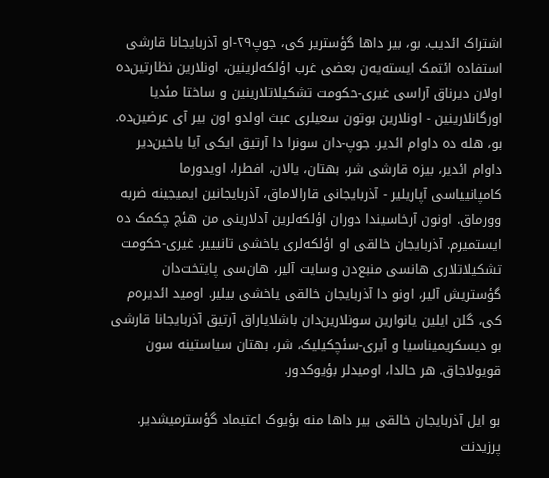اشتراک ائدیب. بو، بیر داها گؤستریر کی، جوپ۲۹-او آذربایجانا قارشی استفاده ائتمک ایسته‌یه‌ن بعضی غرب اؤلکه‌لرینین، اونلارین نظارتین‌ده اولان دیرناق آراسی غیری-حکومت تشکیلاتلارینین و ساختا مئدیا اورگانلارینین - اونلارین بوتون سعیلری عبث اولدو اون بیر آی عرضین‌ده. بو، هله ده داوام ائدیر. جوپ-دان سونرا دا آرتیق ایکی آیا یاخین‌دیر داوام ائدیر، بیزه قارشی شر، بهتان، یالان، افطرا، اویدورما کامپانییاسی آپاریلیر - آذربایجانی قارالاماق، آذربایجانین ایمیجینه ضربه وورماق. اونون آرخاسیندا دوران اؤلکه‌لرین آدلارینی من هئچ چکمک ده ایستمیرم. آذربایجان خالقی او اؤلکه‌لری یاخشی تانیییر. غیری-حکومت تشکیلاتلاری هانسی منبع‌دن وسایت آلیر، هان‌سی پایتخت‌دان گؤستریش آلیر، اونو دا آذربایجان خالقی یاخشی بیلیر. اومید ائدیره‌م کی، گلن ایلین یانوارین سونلارین‌دان باشلایاراق آرتیق آذربایجانا قارشی بو دیسکریمیناسیا و آیری-سئچکیلیک، شر، بهتان سیاستینه سون قویولاجاق. هر حالدا، اومیدلر بؤیوکدور.

بو ایل آذربایجان خالقی بیر داها منه بؤیوک اعتیماد گؤسترمیشدیر. پرزیدنت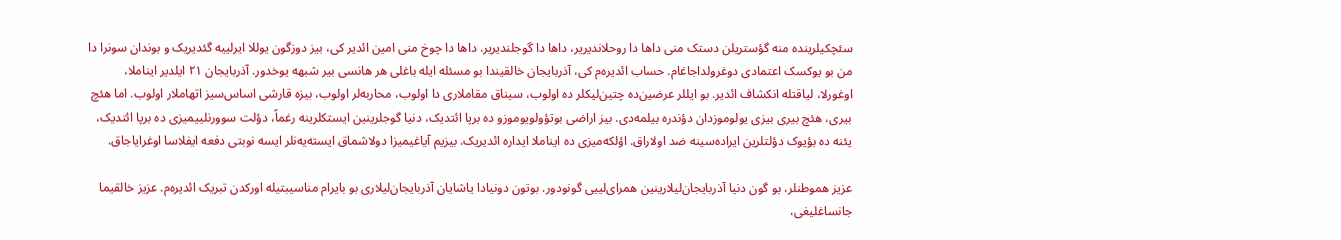سئچکیلرینده منه گؤستریلن دستک منی داها دا روحلاندیریر، داها دا گوجلندیریر. داها دا چوخ منی امین ائدیر کی، بیز دوزگون یوللا ایر‌لییه گئدیریک و بوندان سونرا دا من بو یوکسک اعتمادی دوغرولداجاغام. حساب ائدیره‌م کی، آذربایجان خالقیندا بو مسئله ایله باغلی هر هانسی بیر شبهه یوخدور. آذربایجان ۲۱ ایلدیر ایناملا، اوغورلا، لیاقتله انکشاف ائدیر. بو ایللر عرضین‌ده چتین‌لیکلر ده اولوب، سیناق مقاملاری دا اولوب، محاربه‌لر اولوب، بیزه قارشی اساس‌سیز اتهاملار اولوب. اما هئچ بیری، هئچ بیری بیزی یولوموزدان دؤندره بیلمه‌دی. بیز اراضی بوتؤولویوموزو ده برپا ائتدیک، دنیا گوجلرینین ایستکلرینه رغماً، دؤلت سوورنلییمیزی ده برپا ائتدیک، یئنه ده بؤیوک دؤلتلرین ایراده‌سینه ضد اولاراق. اؤلکه‌میزی ده ایناملا ایداره ائدیریک. بیزیم آیاغیمیزا دولاشماق ایسته‌یه‌نلر ایسه نوبتی دفعه ایفلاسا اوغرایاجاق.

عزیز هموطنلر، بو گون دنیا آذربایجان‌لیلارینین همرای‌لییی گونودور. بوتون دونیادا یاشایان آذربایجان‌لیلاری بو بایرام مناسیبتیله اورکدن تبریک ائدیره‌م. عزیز خالقیما جانساغلیغی،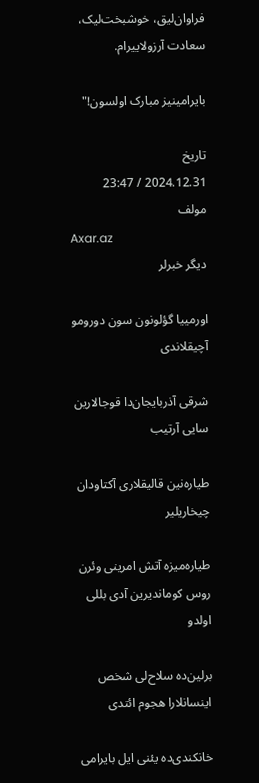فراوان‌لیق، خوشبخت‌لیک، سعادت آرزولاییرام.

بایرامینیز مبارک اولسون!"

تاریخ
2024.12.31 / 23:47
مولف
Axar.az
دیگر خبرلر

اورمییا گؤلونون سون دورومو آچیقلاندی

شرقی آذربایجان‌دا قوجالارین سایی آرتیب

طیاره‌نین قالیقلاری آکتاودان چیخاریلیر

طیاره‌میزه آتش امرینی وئرن روس کوماندیرین آدی بللی اولدو

برلین‌ده سلاح‌لی شخص اینسانلارا هجوم ائتدی

خانکندی‌ده یئنی ایل بایرامی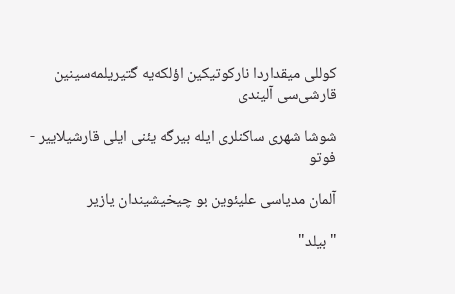کوللی میقداردا نارکوتیکین اؤلکه‌یه گتیریلمه‌سینین قارشی‌سی آلیندی

شوشا شهری ساکنلری ایله بیرگه یئنی ایلی قارشیلاییر - فوتو

آلمان مدیاسی علیئوین بو چیخیشیندان یازیر

"بیلد"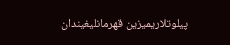پیلوتلاریمیزین قهرمانلیغیندان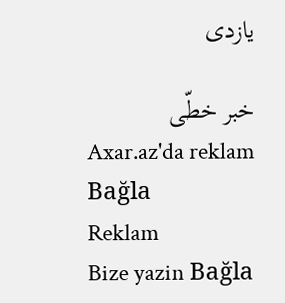یازدی

خبر خطّی
Axar.az'da reklam Bağla
Reklam
Bize yazin Bağla